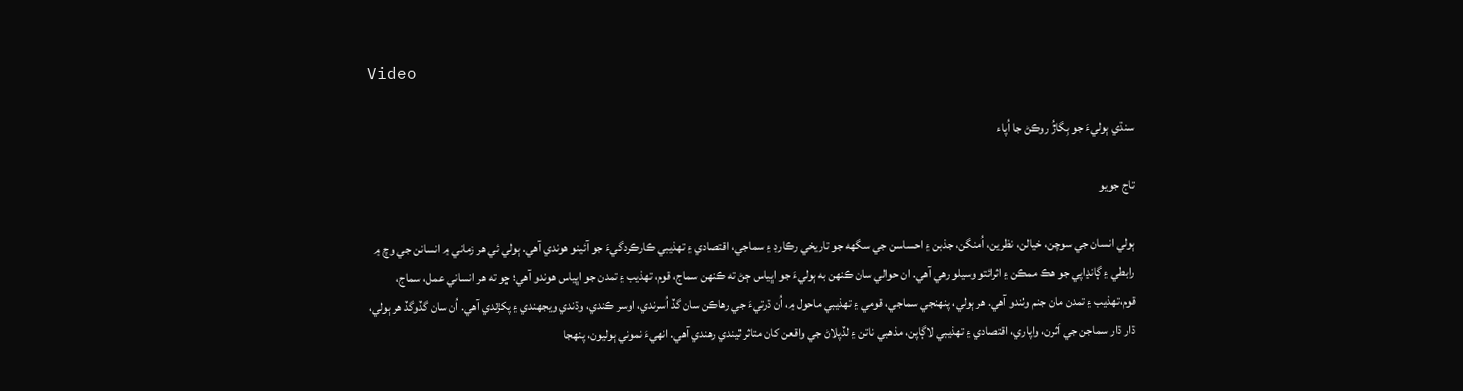Video

سنڌي ٻوليءَ جو بِگاڙُ روڪڻ جا اُپاء

تاج جويو

ٻولي انسان جي سوچن، خيالن، نظرين، اُمنگن، جذبن ۽ احساسن جي سگهه جو تاريخي رڪارڊ ۽ سماجي، اقتصادي ۽ تهذيبي ڪارڪردگيءَ جو آئينو هوندي آهي. ٻولي ئي هر زماني ۾ انسانن جي وچ ۾ رابطي ۽ ڳانڍاپي جو هڪ ممڪن ۽ اثرائتو وسيلو رهي آهي. ان حوالي سان ڪنهن به ٻوليءَ جو اڀياس ڄڻ ته ڪنهن سماج، قوم، تهذيب ۽ تمدن جو اڀياس هوندو آهي؛ ڇو ته هر انساني عمل، سماج، قوم،تهذيب ۽ تمدن مان جنم وٺندو آهي. هر ٻولي، پنهنجي سماجي، قومي ۽ تهذيبي ماحول ۾، اُن ڌرتيءَ جي رهاڪن سان گڏ اُسرندي، اوسر ڪندي، وڌندي ويجهندي ۽ پکڙندي آهي. اُن سان گڏوگڏ هر ٻولي، ڌار ڌار سماجن جي اَثرن، واپاري، اقتصادي ۽ تهذيبي لاڳاپن، مذهبي ناتن ۽ لڏپلاڻ جي واقعن کان متاثر ٿيندي رهندي آهي. انهيءَ نموني ٻوليون، پنهجا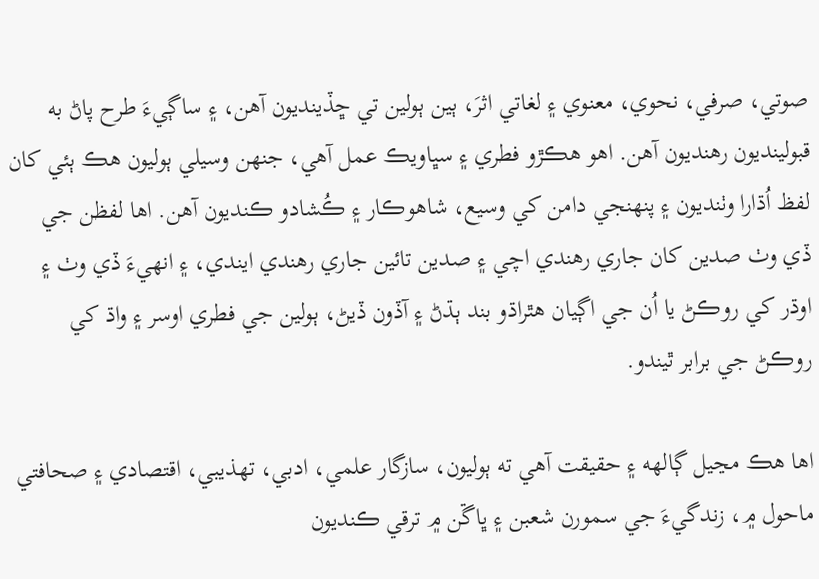صوتي، صرفي، نحوي، معنوي ۽ لغاتي اثرَ، ٻين ٻولين تي ڇڏينديون آهن، ۽ ساڳيءَ طرح پاڻ به قبولينديون رهنديون آهن. اهو هڪڙو فطري ۽ سڀاويڪ عمل آهي، جنهن وسيلي ٻوليون هڪ ٻئي کان لفظ اُڌارا وٺنديون ۽ پنهنجي دامن کي وسيع، شاهوڪار ۽ ڪُشادو ڪنديون آهن. اها لفظن جي ڏي وٺ صدين کان جاري رهندي اچي ۽ صدين تائين جاري رهندي ايندي، ۽ انهيءَ ڏي وٺ ۽ اوڌر کي روڪڻ يا اُن جي اڳيان هٿراڌو بند ٻڌڻ ۽ آڏون ڏيڻ، ٻولين جي فطري اوسر ۽ واڌ کي روڪڻ جي برابر ٿيندو.

اها هڪ مڃيل ڳالهه ۽ حقيقت آهي ته ٻوليون، سازگار علمي، ادبي، تهذيبي، اقتصادي ۽ صحافتي ماحول ۾، زندگيءَ جي سمورن شعبن ۽ ڀاڱن ۾ ترقي ڪنديون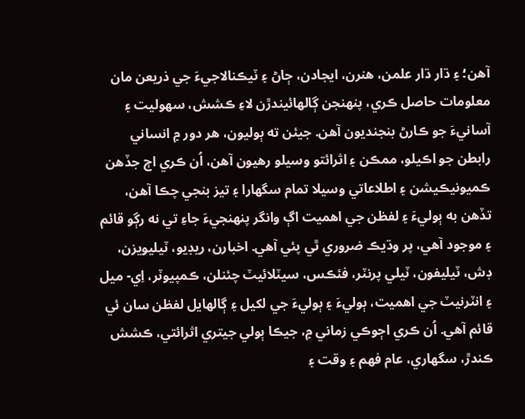آهن؛ ۽ ڌار ڌار علمن، هنرن، ايجادن، ڄاڻ ۽ ٽيڪنالاجيءَ جي ذريعن مان معلومات حاصل ڪري، پنهنجن ڳالهائيندڙن لاءِ ڪشش، سهوليت ۽ آسانيءَ جو ڪارڻ بنجنديون آهن. جيئن ته ٻوليون، هر دور ۾ انساني رابطن جو اڪيلو، ممڪن ۽ اثرائتو وسيلو رهيون آهن، اُن ڪري اڄ جڏهن ڪميونيڪيشن ۽ اطلاعاتي وسيلا تمام سگهارا ۽ تيز بنجي چڪا آهن، تڏهن به ٻوليءَ ۽ لفظن جي اهميت اڳ وانگر پنهنجيءَ جاءِ تي نه رڳو قائم ۽ موجود آهي، پر وڌيڪ ضروري ٿي پئي آهي. اخبارن، ريڊيو، ٽيليويزن، ڊش، ٽيليفون، ٽيلي پرنٽر، فئڪس، سيٽلائيٽ چئنلن، ڪمپيوٽر، اِي- ميل ۽ انٽرنيٽ جي اهميت، ٻوليءَ ۽ ٻوليءَ جي لکيل ۽ ڳالهايل لفظن سان ئي قائم آهي. اُن ڪري اڄوڪي زماني ۾، جيڪا ٻولي جيتري اثرائتي، ڪشش ڪندڙ، سگهاري، عام فهم ۽ وقت ۽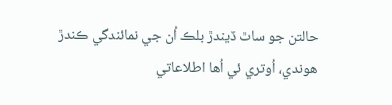حالتن جو ساٿ ڏيندڙ بلڪ اُن جي نمائندگي ڪندڙ هوندي، اُوتري ئي اُها اطلاعاتي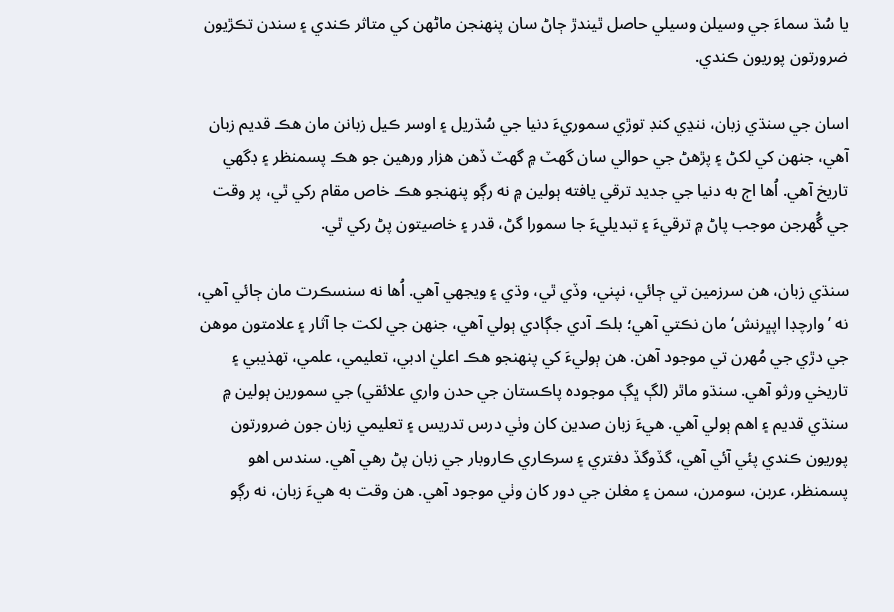يا سُڌ سماءَ جي وسيلن وسيلي حاصل ٿيندڙ ڄاڻ سان پنهنجن ماڻهن کي متاثر ڪندي ۽ سندن تڪڙيون ضرورتون پوريون ڪندي.

اسان جي سنڌي زبان، ننڍي کنڊ توڙي سموريءَ دنيا جي سُڌريل ۽ اوسر ڪيل زبانن مان هڪ قديم زبان آهي، جنهن کي لکڻ ۽ پڙهڻ جي حوالي سان گهٽ ۾ گهٽ ڏهن هزار ورهين جو هڪ پسمنظر ۽ ڊگهي تاريخ آهي. اُها اڄ به دنيا جي جديد ترقي يافته ٻولين ۾ نه رڳو پنهنجو هڪ خاص مقام رکي ٿي، پر وقت جي گُهرجن موجب پاڻ ۾ ترقيءَ ۽ تبديليءَ جا سمورا گڻ، قدر ۽ خاصيتون پڻ رکي ٿي.

سنڌي زبان، هن سرزمين تي ڄائي، نپني، وڏي ٿي، وڌي ۽ ويجهي آهي. اُها نه سنسڪرت مان ڄائي آهي، نه ’وارچڊا اپڀرنش‘ مان نڪتي آهي؛ بلڪ آدي جڳادي ٻولي آهي، جنهن جي لکت جا آثار ۽ علامتون موهن جي دڙي جي مُهرن تي موجود آهن. هن ٻوليءَ کي پنهنجو هڪ اعليٰ ادبي، تعليمي، علمي، تهذيبي ۽ تاريخي ورثو آهي. سنڌو ماٿر (لڳ ڀڳ موجوده پاڪستان جي حدن واري علائقي) جي سمورين ٻولين ۾ سنڌي قديم ۽ اهم ٻولي آهي. هيءَ زبان صدين کان وٺي درس تدريس ۽ تعليمي زبان جون ضرورتون پوريون ڪندي پئي آئي آهي، گڏوگڏ دفتري ۽ سرڪاري ڪاروبار جي زبان پڻ رهي آهي. سندس اهو پسمنظر، عربن، سومرن، سمن ۽ مغلن جي دور کان وٺي موجود آهي. هن وقت به هيءَ زبان، نه رڳو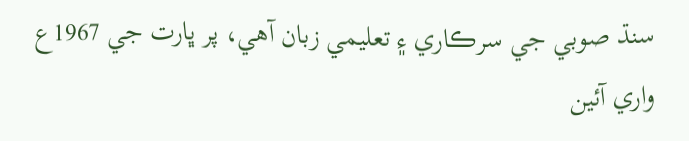سنڌ صوبي جي سرڪاري ۽ تعليمي زبان آهي، پر ڀارت جي 1967ع واري آئين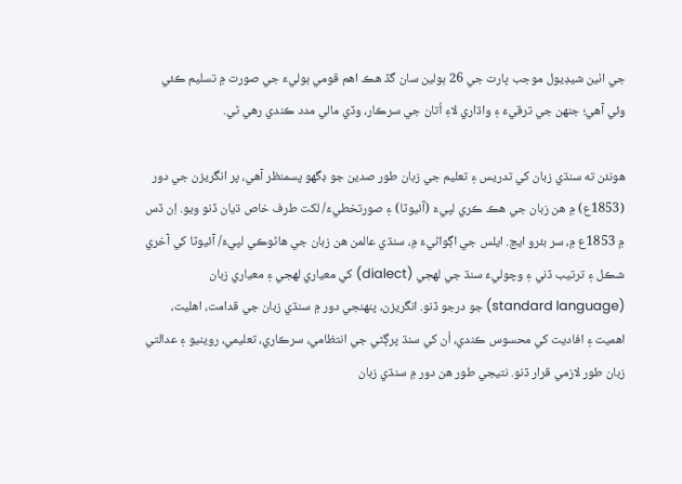جي اٺين شيڊيول موجب ڀارت جي 26 ٻولين سان گڏ هڪ اهم قومي ٻوليءَ جي صورت ۾ تسليم ڪئي وئي آهي؛ جنهن جي ترقيءَ ۽ واڌاري لاءِ اُتان جي سرڪار، وڏي مالي مدد ڪندي رهي ٿي.

هونئن ته سنڌي زبان کي تدريس ۽ تعليم جي زبان طور صدين جو ڊگهو پسمنظر آهي، پر انگريزن جي دور (1853ع) ۾ هن زبان جي هڪ ڪري لپيءَ (آئيوٽا) ۽ صورتخطيءَ/ لکت طرف خاص ڌيان ڏنو ويو. اِن ڏس ۾ 1853ع ۾، سر بئرو ايڇ. ايلس جي اڳواڻيءَ ۾، سنڌي عالمن هن زبان جي هاڻوڪي لپيءَ/ آئيوٽا کي آخري شڪل ۽ ترتيب ڏني ۽ وچوليءَ سنڌ جي لهجي (dialect) کي معياري لهجي ۽ معياري زبان (standard language) جو درجو ڏنو. انگريزن، پنهنجي دور ۾ سنڌي زبان جي قدامت، اهليت، اهميت ۽ افاديت کي محسوس ڪندي، اُن کي سنڌ پرڳڻي جي انتظامي، سرڪاري، تعليمي، روينيو ۽ عدالتي زبان طور لازمي قرار ڏنو. نتيجي طور هن دور ۾ سنڌي زبان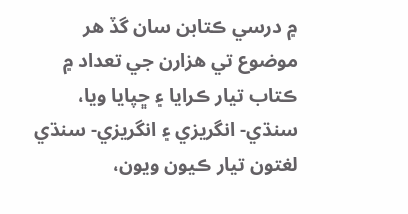۾ درسي ڪتابن سان گڏ هر موضوع تي هزارن جي تعداد ۾ ڪتاب تيار ڪرايا ۽ ڇپايا ويا، سنڌي- انگريزي ۽ انگريزي- سنڌي لغتون تيار ڪيون ويون،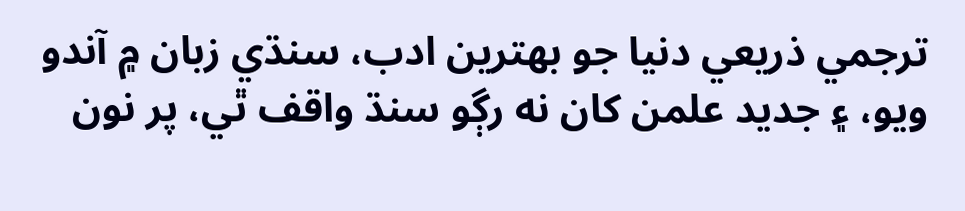ترجمي ذريعي دنيا جو بهترين ادب، سنڌي زبان ۾ آندو ويو، ۽ جديد علمن کان نه رڳو سنڌ واقف ٿي، پر نون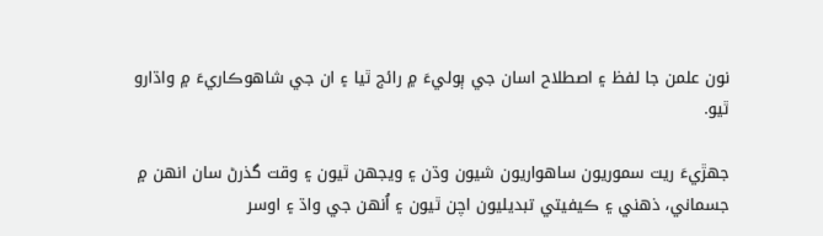نون علمن جا لفظ ۽ اصطلاح اسان جي ٻوليءَ ۾ رائج ٿيا ۽ ان جي شاهوڪاريءَ ۾ واڌارو ٿيو.

جهڙيءَ ريت سموريون ساهواريون شيون وڌن ۽ ويجهن ٿيون ۽ وقت گذرڻ سان انهن ۾ جسماني، ذهني ۽ ڪيفيتي تبديليون اچن ٿيون ۽ اُنهن جي واڌ ۽ اوسر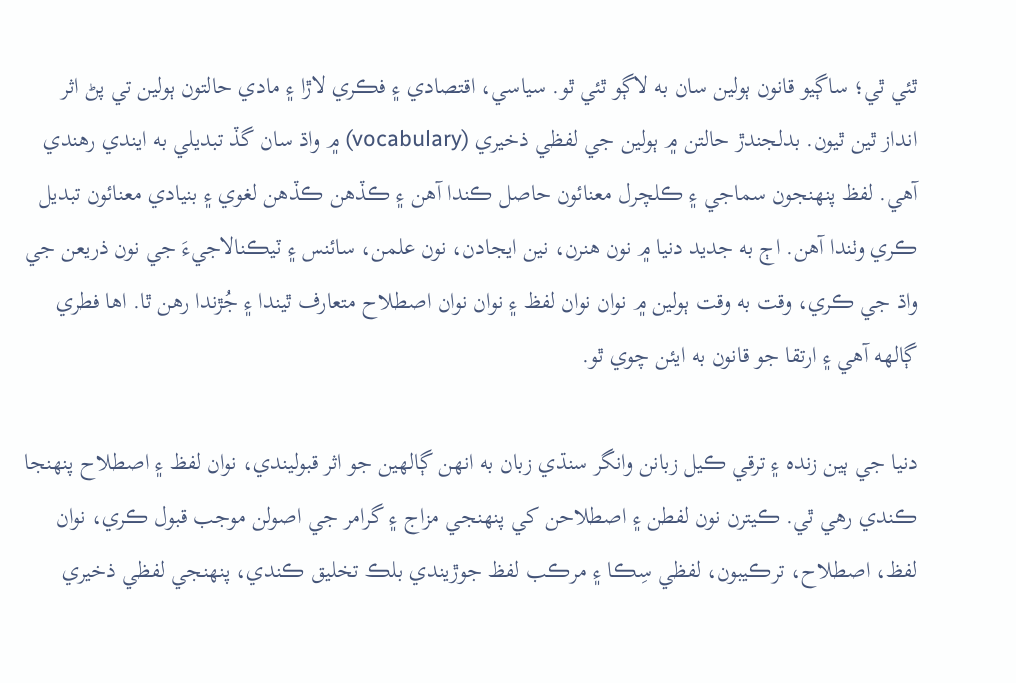ٿئي ٿي؛ ساڳيو قانون ٻولين سان به لاڳو ٿئي ٿو. سياسي، اقتصادي ۽ فڪري لاڙا ۽ مادي حالتون ٻولين تي پڻ اثر انداز ٿين ٿيون. بدلجندڙ حالتن ۾ ٻولين جي لفظي ذخيري (vocabulary) ۾ واڌ سان گڏ تبديلي به ايندي رهندي آهي. لفظ پنهنجون سماجي ۽ ڪلچرل معنائون حاصل ڪندا آهن ۽ ڪڏهن ڪڏهن لغوي ۽ بنيادي معنائون تبديل ڪري وٺندا آهن. اڄ به جديد دنيا ۾ نون هنرن، نين ايجادن، نون علمن، سائنس ۽ ٽيڪنالاجيءَ جي نون ذريعن جي واڌ جي ڪري، وقت به وقت ٻولين ۾ نوان نوان لفظ ۽ نوان نوان اصطلاح متعارف ٿيندا ۽ جُڙندا رهن ٿا. اها فطري ڳالهه آهي ۽ ارتقا جو قانون به ايئن چوي ٿو.

دنيا جي ٻين زنده ۽ ترقي ڪيل زبانن وانگر سنڌي زبان به انهن ڳالهين جو اثر قبوليندي، نوان لفظ ۽ اصطلاح پنهنجا ڪندي رهي ٿي. ڪيترن نون لفطن ۽ اصطلاحن کي پنهنجي مزاج ۽ گرامر جي اصولن موجب قبول ڪري، نوان لفظ، اصطلاح، ترڪيبون، لفظي سِڪا ۽ مرڪب لفظ جوڙيندي بلڪ تخليق ڪندي، پنهنجي لفظي ذخيري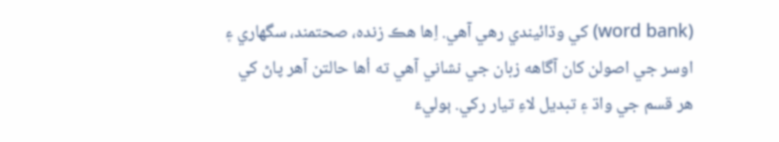(word bank) کي وڌائيندي رهي آهي. اِها هڪ زنده، صحتمند، سگهاري ۽ اوسر جي اصولن کان آگاهه زبان جي نشاني آهي ته اُها حالتن آهر پاڻ کي هر قسم جي واڌ ۽ تبديل لاءِ تيار رکي. ٻوليءَ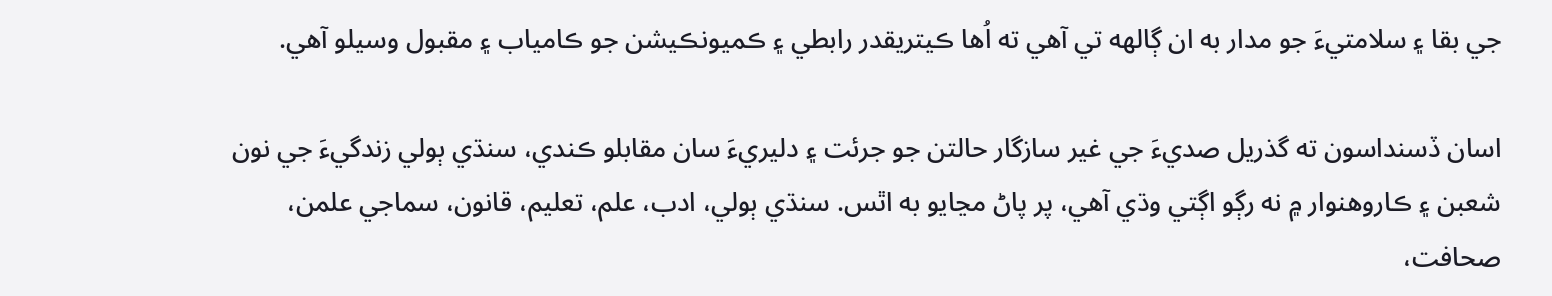جي بقا ۽ سلامتيءَ جو مدار به ان ڳالهه تي آهي ته اُها ڪيتريقدر رابطي ۽ ڪميونڪيشن جو ڪامياب ۽ مقبول وسيلو آهي.

اسان ڏسنداسون ته گذريل صديءَ جي غير سازگار حالتن جو جرئت ۽ دليريءَ سان مقابلو ڪندي، سنڌي ٻولي زندگيءَ جي نون شعبن ۽ ڪاروهنوار ۾ نه رڳو اڳتي وڌي آهي، پر پاڻ مڃايو به اٿس. سنڌي ٻولي، ادب، علم، تعليم، قانون، سماجي علمن، صحافت،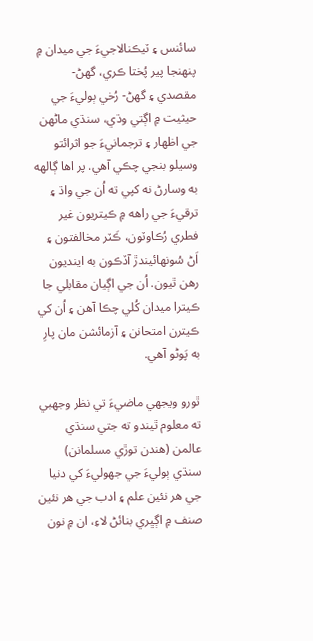سائنس ۽ ٽيڪنالاجيءَ جي ميدان ۾ پنهنجا پير پُختا ڪري، گهڻ- مقصدي ۽ گهڻ- رُخي ٻوليءَ جي حيثيت ۾ اڳتي وڌي، سنڌي ماڻهن جي اظهار ۽ ترجمانيءَ جو اثرائتو وسيلو بنجي چڪي آهي. پر اها ڳالهه به وسارڻ نه کپي ته اُن جي واڌ ۽ ترقيءَ جي راهه ۾ ڪيتريون غير فطري رُڪاوٽون، ڪَٽر مخالفتون ۽ اَڻ سُونهائيندڙ آڏڪون به اينديون رهن ٿيون. اُن جي اڳيان مقابلي جا ڪيترا ميدان کُلي چڪا آهن ۽ اُن کي ڪيترن امتحانن ۽ آزمائشن مان پارِ به پَوڻو آهي.

ٿورو ويجهي ماضيءَ تي نظر وجهبي ته معلوم ٿيندو ته جتي سنڌي عالمن (هندن توڙي مسلمانن) سنڌي ٻوليءَ جي جهوليءَ کي دنيا جي هر نئين علم ۽ ادب جي هر نئين صنف ۾ اڳڀري بنائڻ لاءِ، ان ۾ نون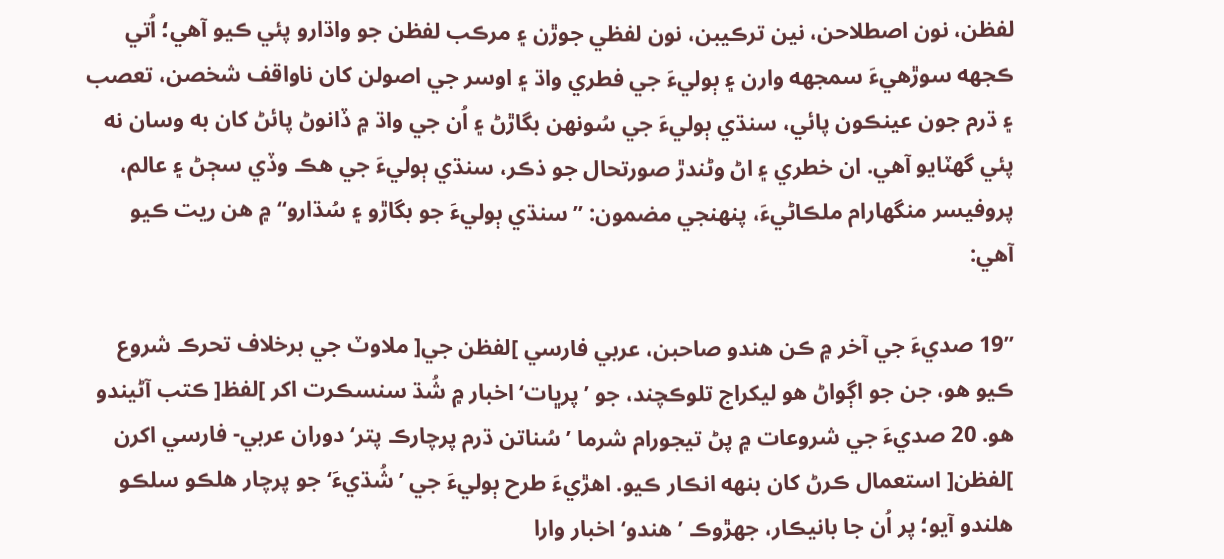لفظن، نون اصطلاحن، نين ترڪيبن، نون لفظي جوڙن ۽ مرڪب لفظن جو واڌارو پئي ڪيو آهي؛ اُتي ڪجھه سوڙهيءَ سمجهه وارن ۽ ٻوليءَ جي فطري واڌ ۽ اوسر جي اصولن کان ناواقف شخصن، تعصب ۽ ڌرم جون عينڪون پائي، سنڌي ٻوليءَ جي سُونهن بگاڙڻ ۽ اُن جي واڌ ۾ ڏانوڻ پائڻ کان به وسان نه پئي گهٽايو آهي. ان خطري ۽ اڻ وڻندڙ صورتحال جو ذڪر، سنڌي ٻوليءَ جي هڪ وڏي سڄڻ ۽ عالم، پروفيسر منگهارام ملڪاڻيءَ، پنهنجي مضمون: ”سنڌي ٻوليءَ جو بگاڙو ۽ سُڌارو“ ۾ هن ريت ڪيو آهي:

”19 صديءَ جي آخر ۾ ڪن هندو صاحبن، عربي فارسي ]لفظن جي[ ملاوٽ جي برخلاف تحرڪ شروع ڪيو هو، جن جو اڳواڻ هو ليکراج تلوڪچند، جو ’پرڀات‘ اخبار ۾ شُڌ سنسڪرت اکر ]لفظ[ ڪتب آڻيندو هو. 20 صديءَ جي شروعات ۾ پڻ تيجورام شرما ’سُناتن ڌرم پرچارڪ پتر‘ دوران عربي- فارسي اکرن ]لفظن[ استعمال ڪرڻ کان بنهه انڪار ڪيو. اهڙيءَ طرح ٻوليءَ جي ’شُڌيءَ‘ جو پرچار هلڪو سلڪو هلندو آيو؛ پر اُن جا بانيڪار، جهڙوڪ ’هندو‘ اخبار وارا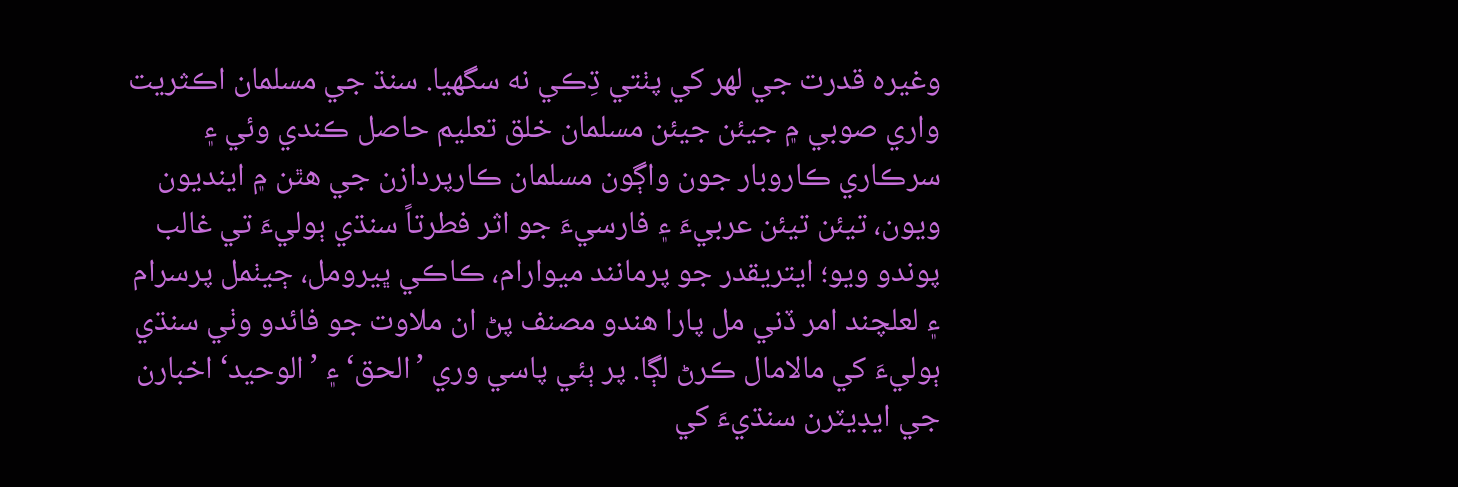وغيره قدرت جي لهر کي پٺتي ڌِڪي نه سگهيا. سنڌ جي مسلمان اڪثريت واري صوبي ۾ جيئن جيئن مسلمان خلق تعليم حاصل ڪندي وئي ۽ سرڪاري ڪاروبار جون واڳون مسلمان ڪارپردازن جي هٿن ۾ اينديون ويون، تيئن تيئن عربيءَ ۽ فارسيءَ جو اثر فطرتاً سنڌي ٻوليءَ تي غالب پوندو ويو؛ ايتريقدر جو پرمانند ميوارام، ڪاڪي ڀيرومل، ڄيٺمل پرسرام ۽ لعلچند امر ڏني مل پارا هندو مصنف پڻ ان ملاوت جو فائدو وٺي سنڌي ٻوليءَ کي مالامال ڪرڻ لڳا. پر ٻئي پاسي وري ’الحق‘ ۽ ’الوحيد‘ اخبارن جي ايڊيٽرن سنڌيءَ کي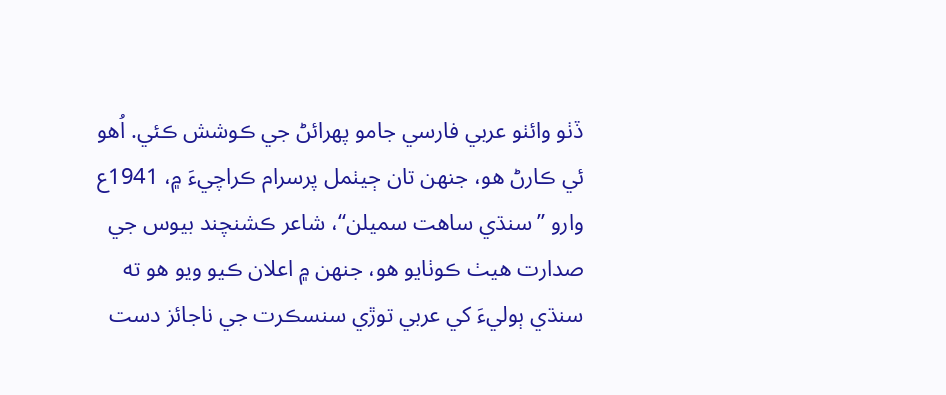ڏٺو وائٺو عربي فارسي جامو پهرائڻ جي ڪوشش ڪئي. اُهو ئي ڪارڻ هو، جنهن تان ڄيٺمل پرسرام ڪراچيءَ ۾، 1941ع وارو ”سنڌي ساهت سميلن“، شاعر ڪشنچند بيوس جي صدارت هيٺ ڪوٺايو هو، جنهن ۾ اعلان ڪيو ويو هو ته سنڌي ٻوليءَ کي عربي توڙي سنسڪرت جي ناجائز دست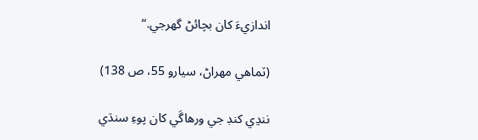اندازيءَ کان بچائڻ گهرجي.“

(ٽماهي مهراڻ، سيارو 55، ص 138)

ننڍي کنڊ جي ورهاڱي کان پوءِ سنڌي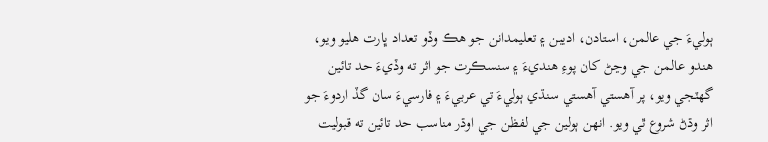ٻوليءَ جي عالمن، استادن، اديبن ۽ تعليمدانن جو هڪ وڏو تعداد ڀارت هليو ويو، هندو عالمن جي وڃڻ کان پوءِ هنديءَ ۽ سنسڪرت جو اثر ته وڏيءَ حد تائين گهٽجي ويو، پر آهستي آهستي سنڌي ٻوليءَ تي عربيءَ ۽ فارسيءَ سان گڏ اردوءَ جو اثر وڌڻ شروع ٿي ويو. انهن ٻولين جي لفظن جي اوڌر مناسب حد تائين ته قبوليت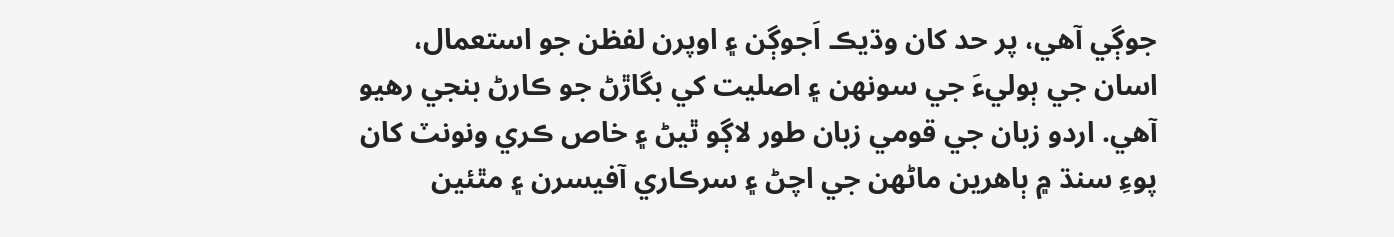جوڳي آهي، پر حد کان وڌيڪ اَجوڳن ۽ اوپرن لفظن جو استعمال، اسان جي ٻوليءَ جي سونهن ۽ اصليت کي بگاڙڻ جو ڪارڻ بنجي رهيو آهي. اردو زبان جي قومي زبان طور لاڳو ٿيڻ ۽ خاص ڪري ونونٽ کان پوءِ سنڌ ۾ ٻاهرين ماڻهن جي اچڻ ۽ سرڪاري آفيسرن ۽ مٿئين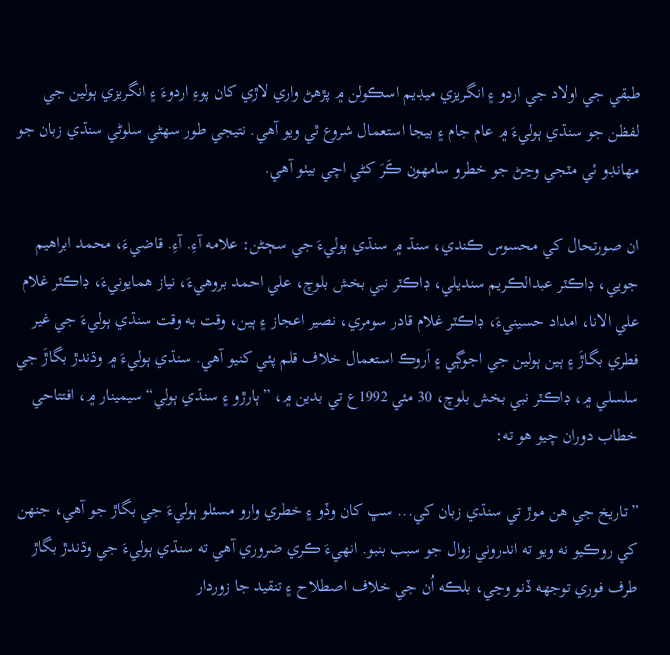طبقي جي اولاد جي اردو ۽ انگريزي ميڊيم اسڪولن ۾ پڙهڻ واري لاڙي کان پوءِ اردوءَ ۽ انگريزي ٻولين جي لفظن جو سنڌي ٻوليءَ ۾ عام جام ۽ بيجا استعمال شروع ٿي ويو آهي. نتيجي طور سهڻي سلوڻي سنڌي زبان جو مهانڊو ئي مٽجي وڃڻ جو خطرو سامهون ڪَرَ کڻي اچي بيٺو آهي.

ان صورتحال کي محسوس ڪندي، سنڌ ۾ سنڌي ٻوليءَ جي سڄڻن: علامه آءِ. آءِ. قاضيءَ، محمد ابراهيم جويي، ڊاڪٽر عبدالڪريم سنديلي، ڊاڪٽر نبي بخش بلوچ، علي احمد بروهيءَ، نياز همايونيءَ، ڊاڪٽر غلام علي الانا، امداد حسينيءَ، ڊاڪٽر غلام قادر سومري، نصير اعجاز ۽ ٻين، وقت به وقت سنڌي ٻوليءَ جي غير فطري بگاڙَ ۽ ٻين ٻولين جي اجوڳي ۽ اَروڪ استعمال خلاف قلم پئي کنيو آهي. سنڌي ٻوليءَ ۾ وڌندڙ بگاڙَ جي سلسلي ۾، ڊاڪٽر نبي بخش بلوچ، 30 مئي 1992ع تي بدين ۾، ”ٻارڙو ۽ سنڌي ٻولي“ سيمينار ۾، افتتاحي خطاب دوران چيو هو ته:

”تاريخ جي هن موڙ تي سنڌي زبان کي... سڀ کان وڏو ۽ خطري وارو مسئلو ٻوليءَ جي بگاڙ جو آهي، جنهن کي روڪيو نه ويو ته اندروني زوال جو سبب بنبو. انهيءَ ڪري ضروري آهي ته سنڌي ٻوليءَ جي وڌندڙ بگاڙ  طرف فوري توجهه ڏنو وڃي، بلڪه اُن جي خلاف اصطلاح ۽ تنقيد جا زوردار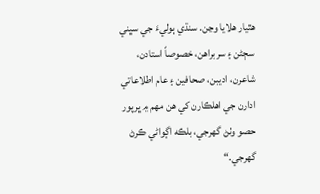هٿيار هلايا وڃن. سنڌي ٻوليءَ جي سڀني سڄڻن ۽ سربراهن، خصوصاً استادن، شاعرن، اديبن، صحافين ۽ عام اطلاعاتي ادارن جي اهلڪارن کي هن مهم ۾ ڀرپور حصو وٺڻ گهرجي، بلڪه اڳواڻي ڪرڻ گهرجي.“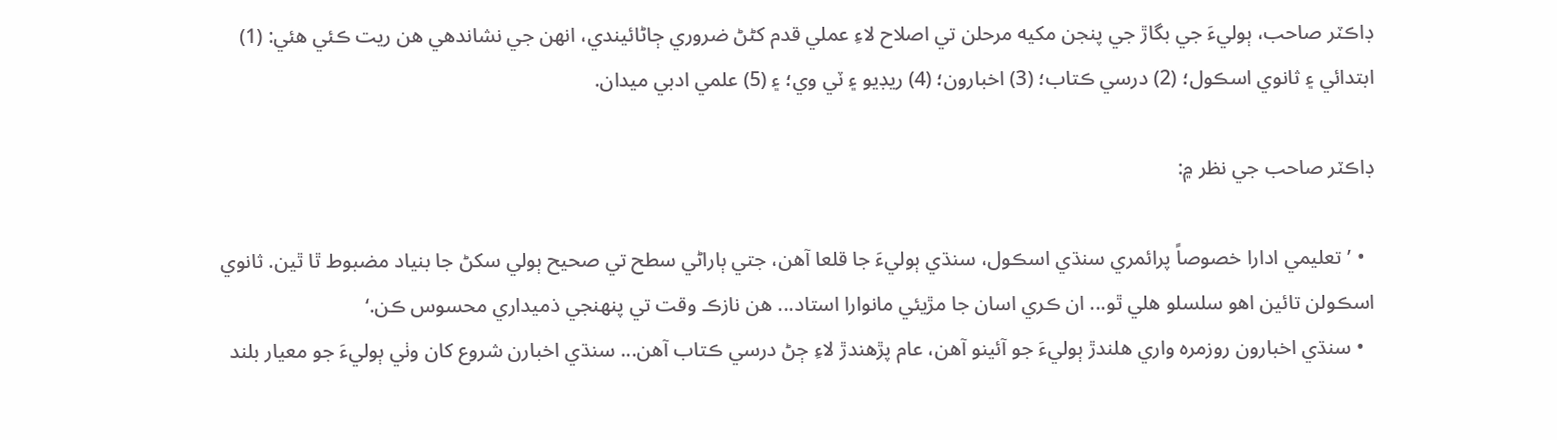ڊاڪٽر صاحب، ٻوليءَ جي بگاڙ جي پنجن مکيه مرحلن تي اصلاح لاءِ عملي قدم کڻڻ ضروري ڄاڻائيندي، انهن جي نشاندهي هن ريت ڪئي هئي: (1) ابتدائي ۽ ثانوي اسڪول؛ (2) درسي ڪتاب؛ (3) اخبارون؛ (4) ريڊيو ۽ ٽي وي؛ ۽ (5) علمي ادبي ميدان.

ڊاڪٽر صاحب جي نظر ۾:

  • ’تعليمي ادارا خصوصاً پرائمري سنڌي اسڪول، سنڌي ٻوليءَ جا قلعا آهن، جتي ٻاراڻي سطح تي صحيح ٻولي سکڻ جا بنياد مضبوط ٿا ٿين. ثانوي اسڪولن تائين اهو سلسلو هلي ٿو... ان ڪري اسان جا مڙيئي مانوارا استاد... هن نازڪ وقت تي پنهنجي ذميداري محسوس ڪن.‘
  • سنڌي اخبارون روزمره واري هلندڙ ٻوليءَ جو آئينو آهن، عام پڙهندڙ لاءِ ڄڻ درسي ڪتاب آهن... سنڌي اخبارن شروع کان وٺي ٻوليءَ جو معيار بلند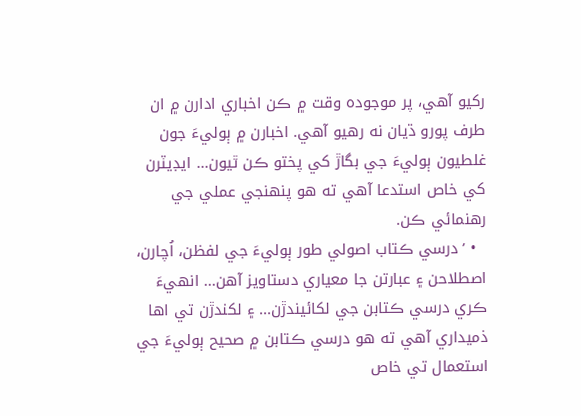رکيو آهي، پر موجوده وقت ۾ ڪن اخباري ادارن ۾ ان طرف پورو ڌيان نه رهيو آهي. اخبارن ۾ ٻوليءَ جون غلطيون ٻوليءَ جي بگاڙ کي پختو ڪن ٿيون... ايڊيٽرن کي خاص استدعا آهي ته هو پنهنجي عملي جي رهنمائي ڪن.
  • ’درسي ڪتاب اصولي طور ٻوليءَ جي لفظن، اُچارن، اصطلاحن ۽ عبارتن جا معياري دستاويز آهن... انهيءَ ڪري درسي ڪتابن جي لکائيندڙن... ۽ لکندڙن تي اها ذميداري آهي ته هو درسي ڪتابن ۾ صحيح ٻوليءَ جي استعمال تي خاص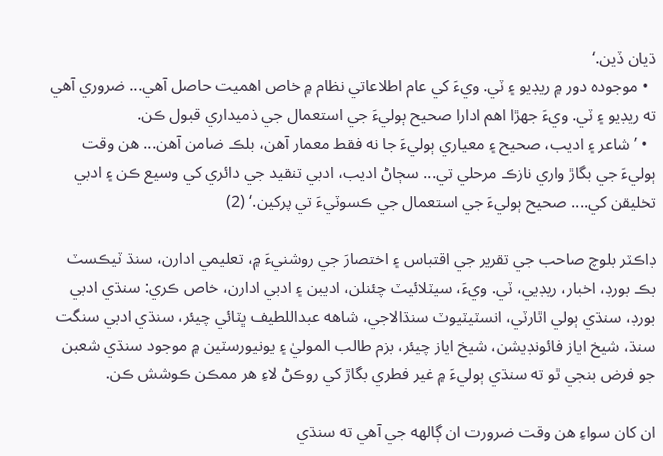ڌيان ڏين.‘
  • موجوده دور ۾ ريڊيو ۽ ٽي. ويءَ کي عام اطلاعاتي نظام ۾ خاص اهميت حاصل آهي... ضروري آهي ته ريڊيو ۽ ٽي. ويءَ جهڙا اهم ادارا صحيح ٻوليءَ جي استعمال جي ذميداري قبول ڪن.
  • ’شاعر ۽ اديب، صحيح ۽ معياري ٻوليءَ جا نه فقط معمار آهن، بلڪ ضامن آهن... هن وقت ٻوليءَ جي بگاڙ واري نازڪ مرحلي تي... سڄاڻ اديب، ادبي تنقيد جي دائري کي وسيع ڪن ۽ ادبي تخليقن کي.... صحيح ٻوليءَ جي استعمال جي ڪسوٽيءَ تي پرکين.‘ (2)

ڊاڪٽر بلوچ صاحب جي تقرير جي اقتباس ۽ اختصارَ جي روشنيءَ ۾، تعليمي ادارن، سنڌ ٽيڪسٽ بڪ بورڊ، اخبار، ريڊيي، ٽي. ويءَ، سيٽلائيٽ چئنلن، اديبن ۽ ادبي ادارن، خاص ڪري: سنڌي ادبي بورڊ، سنڌي ٻولي اٿارٽي، انسٽيٽيوٽ سنڌالاجي، شاهه عبداللطيف ڀٽائي چيئر، سنڌي ادبي سنگت سنڌ، شيخ اياز فائونڊيشن، شيخ اياز چيئر، بزم طالب الموليٰ ۽ يونيورسٽين ۾ موجود سنڌي شعبن جو فرض بنجي ٿو ته سنڌي ٻوليءَ ۾ غير فطري بگاڙ کي روڪڻ لاءِ هر ممڪن ڪوشش ڪن.

ان کان سواءِ هن وقت ضرورت ان ڳالهه جي آهي ته سنڌي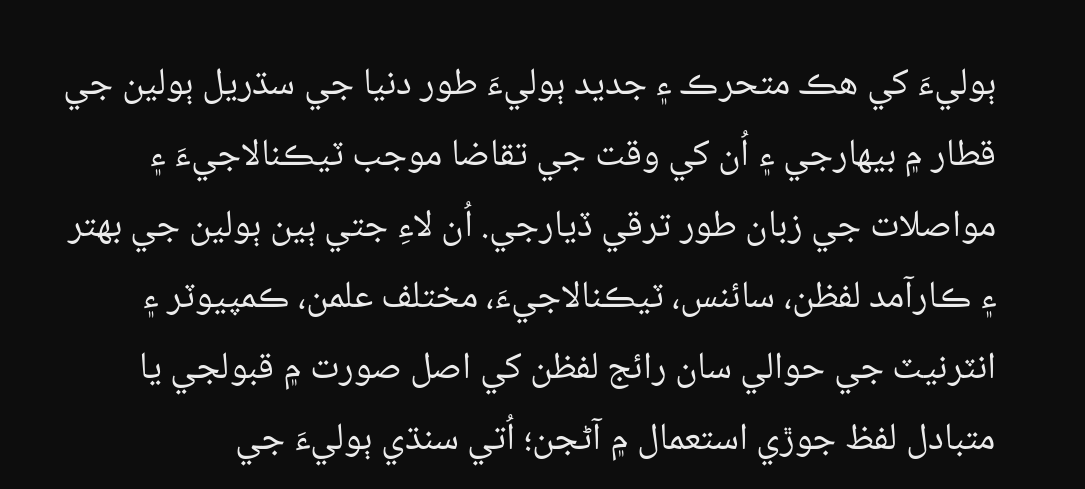ٻوليءَ کي هڪ متحرڪ ۽ جديد ٻوليءَ طور دنيا جي سڌريل ٻولين جي قطار ۾ بيهارجي ۽ اُن کي وقت جي تقاضا موجب ٽيڪنالاجيءَ ۽ مواصلات جي زبان طور ترقي ڏيارجي. اُن لاءِ جتي ٻين ٻولين جي بهتر ۽ ڪارآمد لفظن، سائنس، ٽيڪنالاجيءَ، مختلف علمن، ڪمپيوٽر ۽ انٽرنيٽ جي حوالي سان رائج لفظن کي اصل صورت ۾ قبولجي يا متبادل لفظ جوڙي استعمال ۾ آڻجن؛ اُتي سنڌي ٻوليءَ جي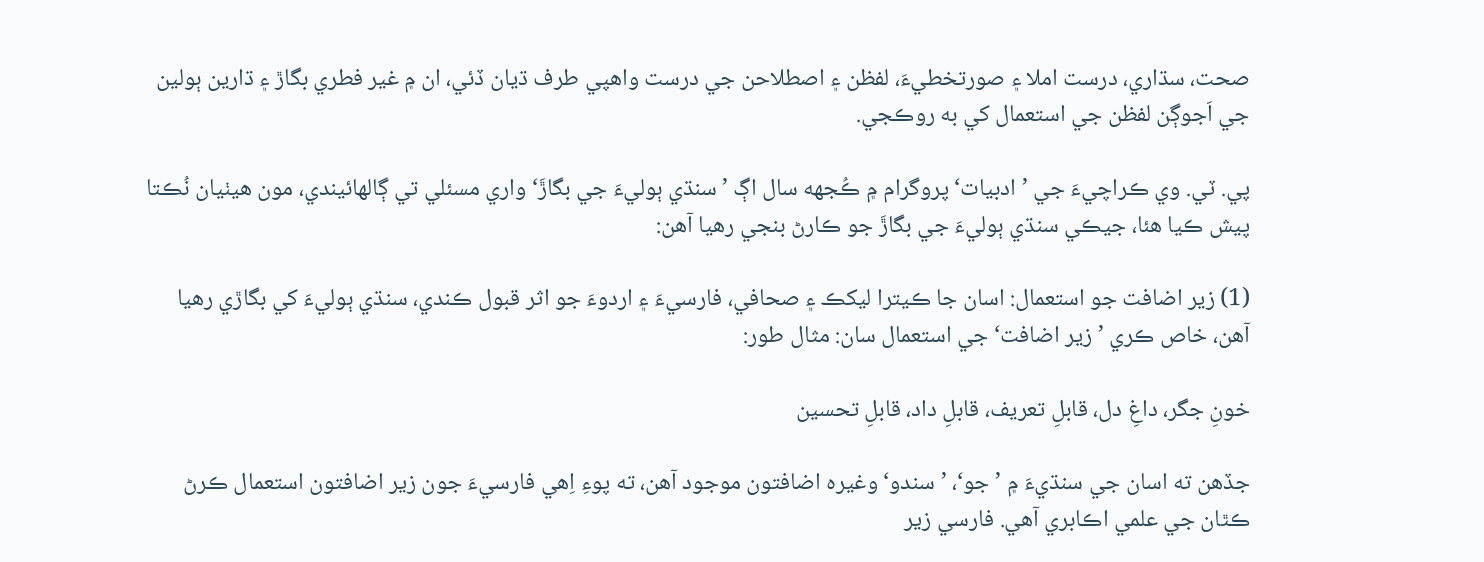صحت، سڌاري، درست املا ۽ صورتخطيءَ، لفظن ۽ اصطلاحن جي درست واهپي طرف ڌيان ڏئي، ان ۾ غير فطري بگاڙ ۽ ڌارين ٻولين جي اَجوڳن لفظن جي استعمال کي به روڪجي.

پي. ٽي. وي ڪراچيءَ جي ’ادبيات‘ پروگرام ۾ ڪُجهه سال اڳ ’سنڌي ٻوليءَ جي بگاڙَ‘ واري مسئلي تي ڳالهائيندي، مون هيٺيان نُڪتا پيش ڪيا هئا، جيڪي سنڌي ٻوليءَ جي بگاڙَ جو ڪارڻ بنجي رهيا آهن:

(1) زير اضافت جو استعمال: اسان جا ڪيترا ليکڪ ۽ صحافي، فارسيءَ ۽ اردوءَ جو اثر قبول ڪندي، سنڌي ٻوليءَ کي بگاڙي رهيا آهن، خاص ڪري ’زير اضافت‘ جي استعمال سان: مثال طور:

خونِ جگر، داغِ دل، قابلِ تعريف، قابلِ داد، قابلِ تحسين

جڏهن ته اسان جي سنڌيءَ ۾ ’جو‘، ’سندو‘ وغيره اضافتون موجود آهن، ته پوءِ اِهي فارسيءَ جون زير اضافتون استعمال ڪرڻ ڪٿان جي علمي اڪابري آهي. فارسي زير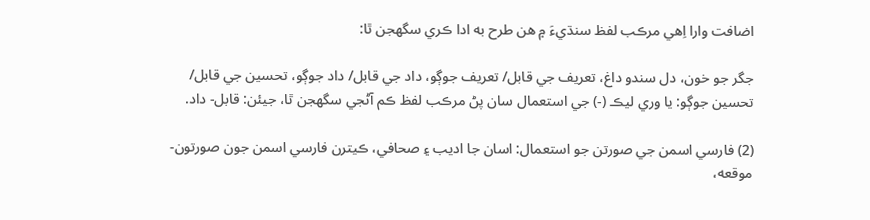اضافت وارا اِهي مرڪب لفظ سنڌيءَ ۾ هن طرح به ادا ڪري سگهجن ٿا:

جگر جو خون، دل سندو داغ، تعريف جي قابل/ تعريف جوڳو، داد جي قابل/ داد جوڳو، تحسين جي قابل/ تحسين جوڳو: يا وري ليڪ (-) جي استعمال سان پڻ مرڪب لفظ ڪم آڻجي سگهجن ٿا، جيئن: قابل- داد.

(2) فارسي اسمن جي صورتن جو استعمال: اسان جا اديب ۽ صحافي، ڪيترن فارسي اسمن جون صورتون- موقعه،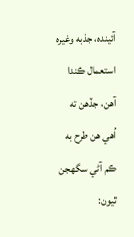آئينده، جذبه وغيره استعمال ڪندا آهن، جڏهن ته اُهي هن طرح به ڪم آڻي سگهجن ٿيون: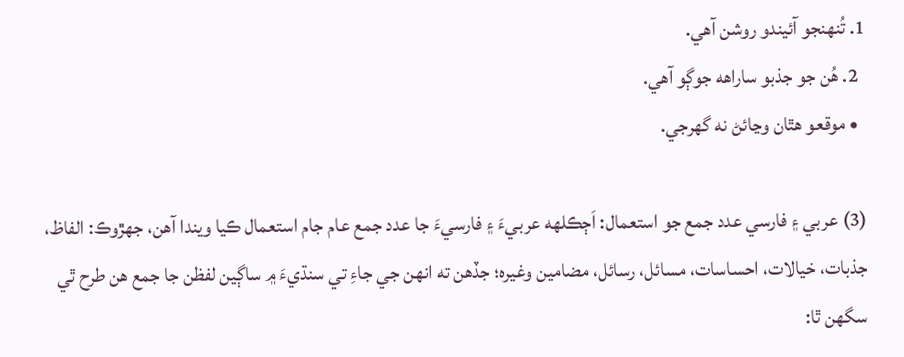1. تُنهنجو آئيندو روشن آهي.
  2. هُن جو جذبو ساراهه جوڳو آهي.
  • موقعو هٿان وڃائڻ نه گهرجي.

(3) عربي ۽ فارسي عدد جمع جو استعمال: اَڄڪلهه عربيءَ ۽ فارسيءَ جا عدد جمع عام جام استعمال ڪيا ويندا آهن، جهڙوڪ: الفاظ، جذبات، خيالات، احساسات، مسائل، رسائل، مضامين وغيره؛ جڏهن ته انهن جي جاءِ تي سنڌيءَ ۾ ساڳين لفظن جا جمع هن طرح ٿي سگهن ٿا: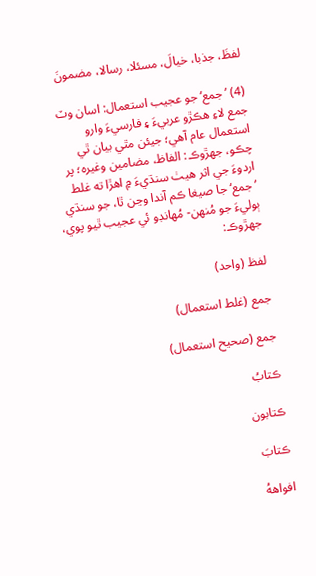لفظَ، جذبا، خيالَ، مسئلا، رسالا، مضمونَ

(4) ’جمع‘ جو عجيب استعمال: اسان وٽ جمع لاءِ هڪڙو عربيءَ ۽ فارسيءَ وارو استعمال عام آهي؛ جيئن مٿي بيان ٿي چڪو، جهڙوڪ: الفاظ، مضامين وغيره؛ پر اردوءَ جي اثر هيٺ سنڌيءَ ۾ اهڙا ته غلط ’جمع‘ جا صيغا ڪم آندا وڃن ٿا، جو سنڌي ٻوليءَ جو مُنهن- مُهانڊو ئي عجيب ٿيو پوي، جهڙوڪ:

لفظ (واحد)

جمع (غلط استعمال)

جمع (صحيح استعمال)

ڪتابُ

ڪتابون

ڪتابَ

افواههُ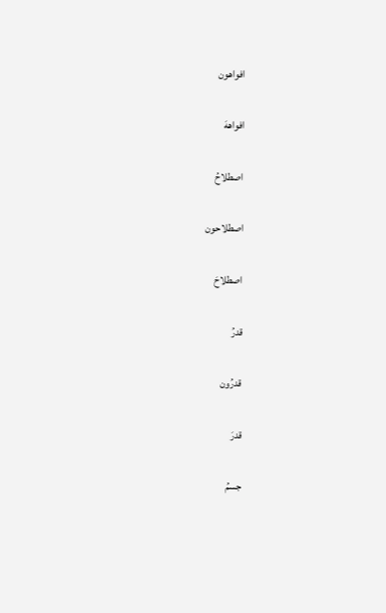افواهون

افواههَ

اصطلاحُ

اصطلاحون

اصطلاحَ

قدرُ

قدرُون

قدرَ

جسمُ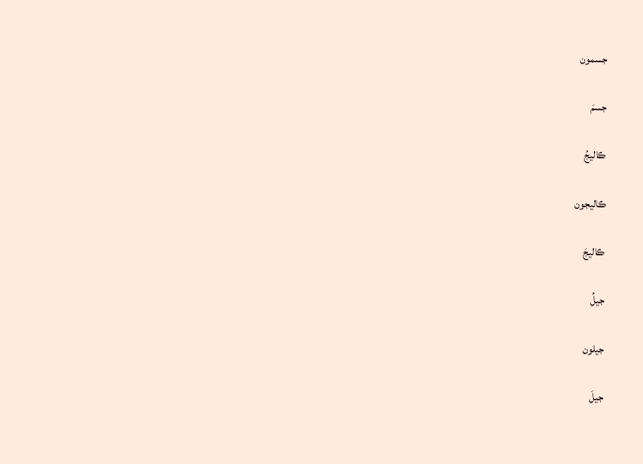جسمون

جسمَ

ڪاليجُ

ڪاليجون

ڪاليجَ

جيلُ

جيلون

جيلَ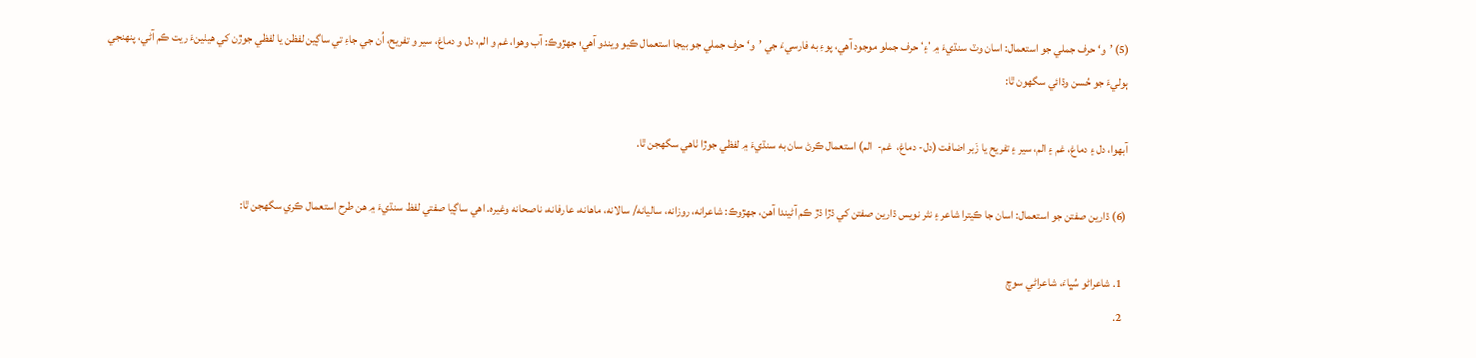(5) ’و‘ حرف جملي جو استعمال: اسان وٽ سنڌيءَ ۾ ’۽‘ حرف جملو موجود آهي، پوءِ به فارسيءَ جي ’و‘ حرف جملي جو بيجا استعمال ڪيو ويندو آهي؛ جهڙوڪ: آب وهوا، غم و الم، دل و دماغ، سير و تفريح، اُن جي جاءِ تي ساڳين لفظن يا لفظي جوڙن کي هيٺينءَ ريت ڪم آڻي، پنهنجي ٻوليءَ جو حُسن وڌائي سگهون ٿا:

آبهوا، دل ۽ دماغ، غم ۽ الم، سير ۽ تفريح يا زَبر اضافت (دل- دماغ،  غم-  الم) استعمال ڪرڻ سان به سنڌيءَ ۾ لفظي جوڙا ٺاهي سگهجن ٿا.

(6) ڌارين صفتن جو استعمال: اسان جا ڪيترا شاعر ۽ نثر نويس ڌارين صفتن کي ڌڙا ڌڙ ڪم آڻيندا آهن، جهڙوڪ: شاعرانه، روزانه، ساليانه/ سالانه، ماهانه، عارفانه، ناصحانه وغيره. اهي ساڳيا صفتي لفظ سنڌيءَ ۾ هن طرح استعمال ڪري سگهجن ٿا:

  1. شاعراڻو سُڀاءَ، شاعراڻي سوچ
  2.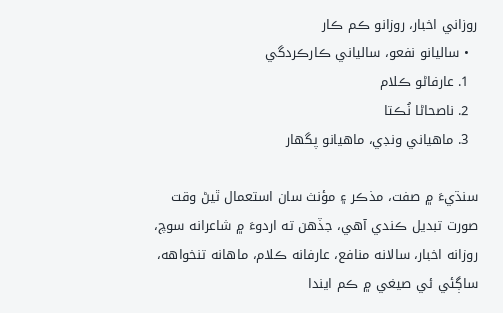روزاني اخبار، روزانو ڪم ڪار
  • ساليانو نفعو، سالياني ڪارڪردگي
  1. عارفاڻو ڪلام
  2. ناصحاڻا نُڪتا
  3. ماهياني ونڊي، ماهيانو پگهار

سنڌيءَ ۾ صفت، مذڪر ۽ م‍ؤنث سان استعمال ٿيڻ وقت صورت تبديل ڪندي آهي، جڏهن ته اردوءَ ۾ شاعرانه سوچ، روزانه اخبار، سالانه منافع، عارفانه ڪلام، ماهانه تنخواهه، ساڳئي ئي صيغي ۾ ڪم ايندا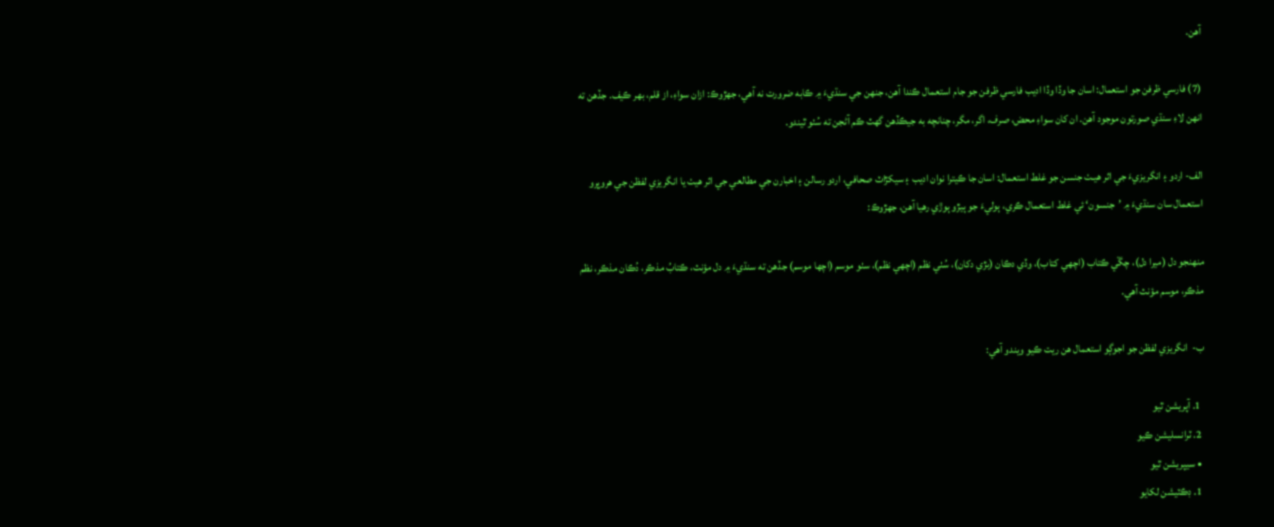آهن.

(7) فارسي ظرفن جو استعمال: اسان جا وڏا وڏا اديب فارسي ظرفن جو جام استعمال ڪندا آهن، جنهن جي سنڌيءَ ۾ ڪابه ضرورت نه آهي، جهڙوڪ: ازان سواءِ، از قلم، بهر ڪيف. جڏهن ته انهن لاءِ سنڌي صورتون موجود آهن. ان کان سواءِ محض، صرف، اگر، مگر، چنانچه به جيڪڏهن گهٽ ڪم آڻجن ته سُٺو ٿيندو.

الف- اردو ۽ انگريزيءَ جي اثر هيـٺ جنسن جو غلط استعمال: اسان جا ڪيترا نوان اديب ۽ سيکڙاٽ صحافي، اردو رسالن ۽ اخبارن جي مطالعي جي اثر هيٺ يا انگريزي لفظن جي هروڀرو استعمال سان سنڌيءَ ۾ ’جنسون‘ ئي غلط استعمال ڪري، ٻوليءَ جو ٻيڙو ٻوڙي رهيا آهن، جهڙوڪ:

منهنجو دل (ميرا دل)، چڱي ڪتاب (اچهي کتاب)، وڏي دڪان (بڙي دکان)، سُٺي نظم (اچهي نظم)، سٺو موسم (اچها موسم) جڏهن ته سنڌيءَ ۾ دل مؤنث، ڪتابُ مذڪر، دُڪان مذڪر، نظم مذڪر، موسم مؤنث آهي.

ب-  انگريزي لفظن جو اجوڳو استعمال هن ريت ڪيو ويندو آهي:

  1. آپريشن ٿيو
  2. ٽرانسليشن ڪيو
  • سيپريشن ٿيو
  1. ڊڪٽيشن لکايو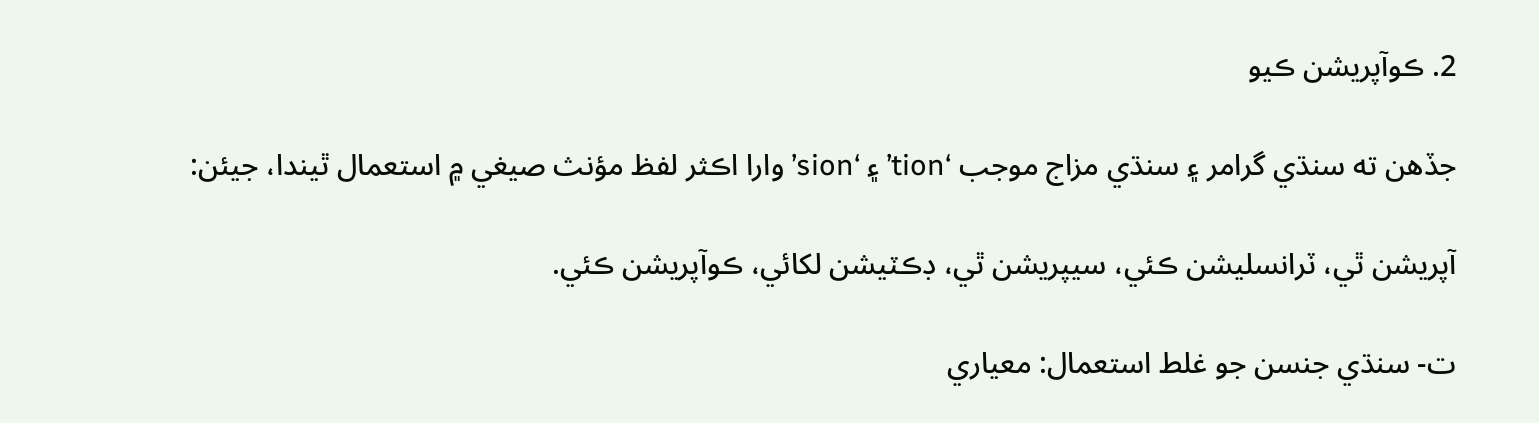2. ڪوآپريشن ڪيو

جڏهن ته سنڌي گرامر ۽ سنڌي مزاج موجب ‘tion’ ۽ ‘sion’ وارا اڪثر لفظ مؤنث صيغي ۾ استعمال ٿيندا، جيئن:

آپريشن ٿي، ٽرانسليشن ڪئي، سيپريشن ٿي، ڊڪٽيشن لکائي، ڪوآپريشن ڪئي.

ت- سنڌي جنسن جو غلط استعمال: معياري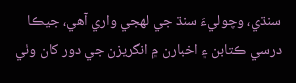سنڌي، وچوليءَ سنڌ جي لهجي واري آهي، جيڪا درسي ڪتابن ۽ اخبارن ۾ انگريزن جي دور کان وٺي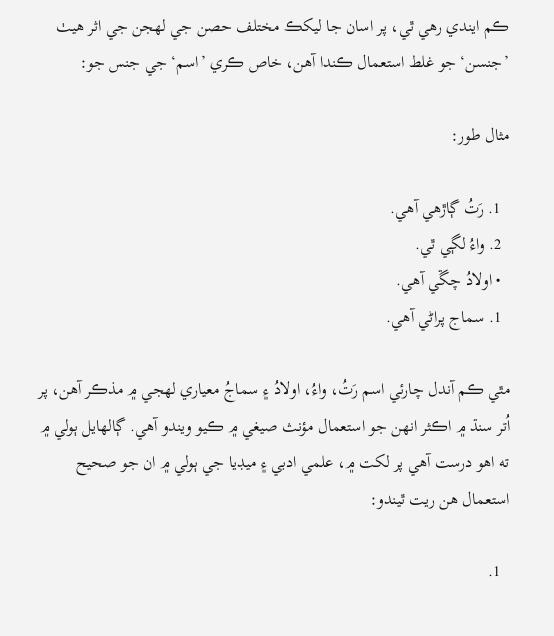ڪم ايندي رهي ٿي، پر اسان جا ليکڪ مختلف حصن جي لهجن جي اثر هيٺ ’جنسن‘ جو غلط استعمال ڪندا آهن، خاص ڪري ’اسم‘ جي جنس جو:

مثال طور:

  1. رَتُ ڳاڙهي آهي.
  2. واءُ لڳي ٿي.
  • اولادُ چڱي آهي.
  1. سماج پراڻي آهي.

مٿي ڪم آندل چارئي اسم رَتُ، واءُ، اولادُ ۽ سماجُ معياري لهجي ۾ مذڪر آهن، پر اُتر سنڌ ۾ اڪثر انهن جو استعمال مؤنث صيغي ۾ ڪيو ويندو آهي. ڳالهايل ٻولي ۾ ته اهو درست آهي پر لکت ۾، علمي ادبي ۽ ميڊيا جي ٻولي ۾ ان جو صحيح استعمال هن ريت ٿيندو:

  1.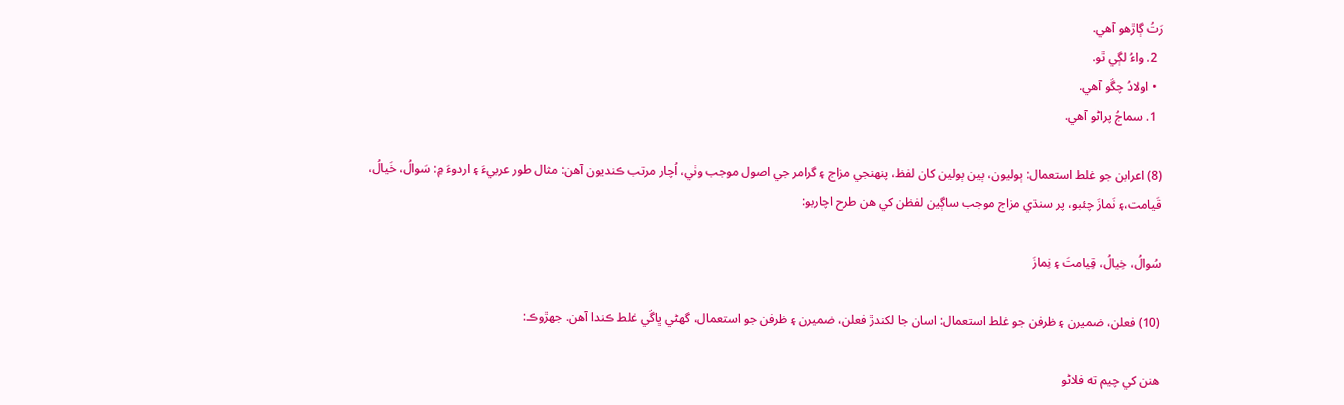رَتُ ڳاڙهو آهي.
  2. واءُ لڳي ٿو.
  • اولادُ چڱو آهي.
  1. سماجُ پراڻو آهي.

(8) اعرابن جو غلط استعمال: ٻوليون، ٻين ٻولين کان لفظ، پنهنجي مزاج ۽ گرامر جي اصول موجب وٺي، اُچار مرتب ڪنديون آهن: مثال طور عربيءَ ۽ اردوءَ ۾: سَوالُ، خَيالُ، قَيامت،۽ نَمازَ چئبو، پر سنڌي مزاج موجب ساڳين لفظن کي هن طرح اچاربو:

سُوالُ، خِيالُ، قِيامتَ ۽ نِمازَ

(10) فعلن، ضميرن ۽ ظرفن جو غلط استعمال: اسان جا لکندڙ فعلن، ضميرن ۽ ظرفن جو استعمال، گهڻي ڀاڱي غلط ڪندا آهن. جهڙوڪ:

هنن کي چيم ته فلاڻو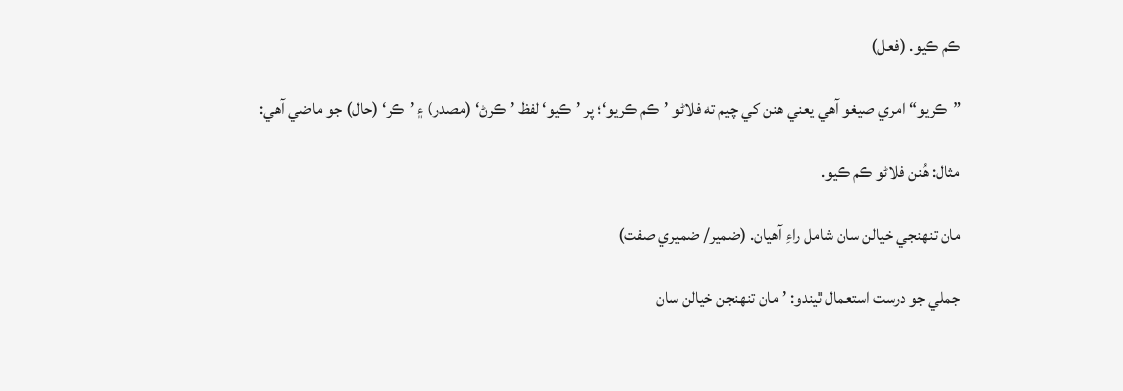ڪم ڪيو. (فعل)

”ڪريو“ امري صيغو آهي يعني هنن کي چيم ته فلاڻو ’ڪم ڪريو‘؛ پر ’ڪيو‘ لفظ ’ڪرڻ‘ (مصدر) ۽ ’ڪر‘ (حال) جو ماضي آهي:

مثال: هُنن فلاڻو ڪم ڪيو.

مان تنهنجي خيالن سان شامل راءِ آهيان. (ضمير/ ضميري صفت)

جملي جو درست استعمال ٿيندو: ’مان تنهنجن خيالن سان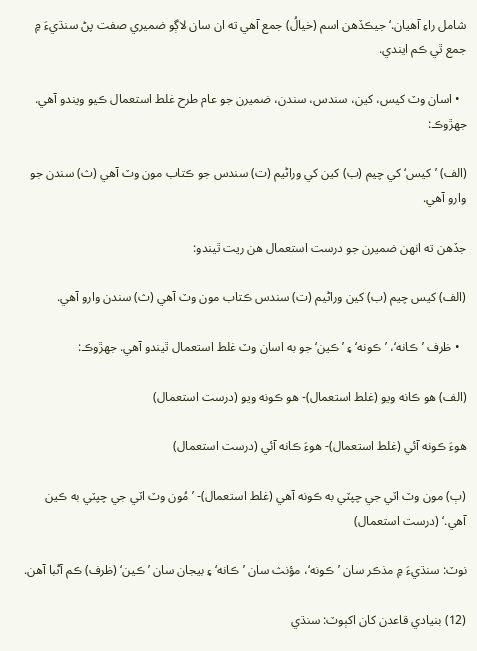شامل راءِ آهيان.‘ جيڪڏهن اسم (خيالُ) جمع آهي ته ان سان لاڳو ضميري صفت پڻ سنڌيءَ ۾ جمع ٿي ڪم ايندي.

  • اسان وٽ کيس، کين، سندس، سندن، ضميرن جو عام طرح غلط استعمال ڪيو ويندو آهي. جهڙوڪ:

(الف) ’کيس‘ کي چيم (ب) کين کي وراڻيم (ت) سندس جو ڪتاب مون وٽ آهي (ث) سندن جو وارو آهي.

جڏهن ته انهن ضميرن جو درست استعمال هن ريت ٿيندو:

(الف) کيس چيم (ب) کين وراڻيم (ت) سندس ڪتاب مون وٽ آهي (ث) سندن وارو آهي.

  • ظرف ’ڪانه‘، ’ڪونه‘ ۽ ’ڪين‘ جو به اسان وٽ غلط استعمال ٿيندو آهي. جهڙوڪ:

(الف) هو ڪانه ويو (غلط استعمال)- هو ڪونه ويو (درست استعمال)

هوءَ ڪونه آئي (غلط استعمال)- هوءَ ڪانه آئي (درست استعمال)

(ٻ) مون وٽ اٽي جي چپٽي به ڪونه آهي (غلط استعمال)- ’مُون وٽ اٽي جي چپٽي به ڪين آهي.‘ (درست استعمال)

نوٽ: سنڌيءَ ۾ مذڪر سان ’ڪونه‘، مؤنث سان ’ڪانه‘ ۽ بيجان سان ’ڪين‘ (ظرف) ڪم آڻبا آهن.

(12) بنيادي قاعدن کان اکٻوٽ: سنڌي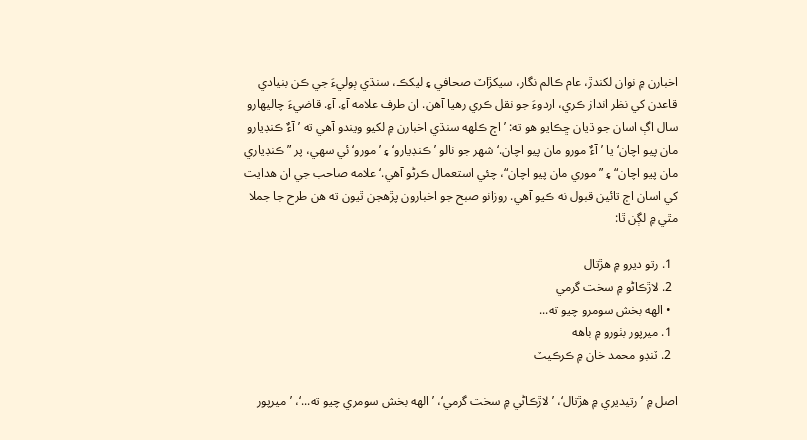اخبارن ۾ نوان لکندڙ، عام ڪالم نگار، سيکڙاٽ صحافي ۽ ليکڪ، سنڌي ٻوليءَ جي ڪن بنيادي قاعدن کي نظر انداز ڪري، اردوءَ جو نقل ڪري رهيا آهن. ان طرف علامه آءِ. آءِ. قاضيءَ چاليهارو سال اڳ اسان جو ڌيان ڇڪايو هو ته: ’اڄ ڪلهه سنڌي اخبارن ۾ لکيو ويندو آهي ته ’آءٌ ڪنڊيارو مان پيو اچان‘ يا ’آءٌ مورو مان پيو اچان.‘ شهر جو نالو ’ڪنڊيارو‘ ۽ ’مورو‘ ئي سهي، پر ”ڪنڊياري مان پيو اچان“ ۽ ”موري مان پيو اچان“، چئي استعمال ڪرڻو آهي.‘ علامه صاحب جي ان هدايت کي اسان اڄ تائين قبول نه ڪيو آهي. روزانو صبح جو اخبارون پڙهجن ٿيون ته هن طرح جا جملا مٿي ۾ لڳن ٿا:

  1. رتو ديرو ۾ هڙتال
  2. لاڙڪاڻو ۾ سخت گرمي
  • الهه بخش سومرو چيو ته...
  1. ميرپور بٺورو ۾ باهه
  2. ٽنڊو محمد خان ۾ ڪرڪيٽ

اصل ۾ ’رتيديري ۾ هڙتال‘، ’لاڙڪاڻي ۾ سخت گرمي‘، ’الهه بخش سومري چيو ته...‘، ’ميرپور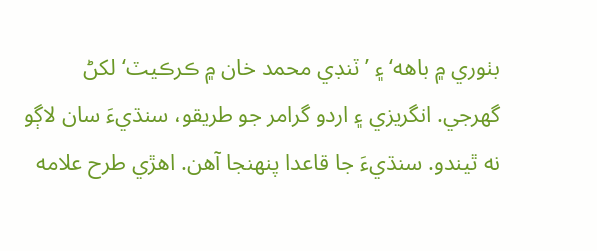بٺوري ۾ باهه‘ ۽ ’ٽنڊي محمد خان ۾ ڪرڪيٽ‘ لکڻ گهرجي. انگريزي ۽ اردو گرامر جو طريقو، سنڌيءَ سان لاڳو نه ٿيندو. سنڌيءَ جا قاعدا پنهنجا آهن. اهڙي طرح علامه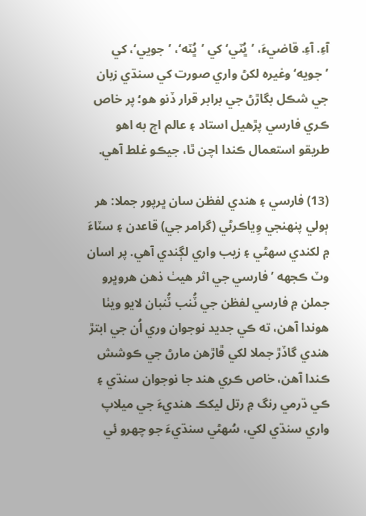آءِ. آءِ. قاضيءَ، ’ڀُٽي‘ کي ’ڀُٽه‘، ’جويي‘، کي ’جويه‘ وغيره لکڻ واري صورت کي سنڌي زبان جي شڪل بگاڙڻ جي برابر قرار ڏنو هو؛ پر خاص ڪري فارسي پڙهيل استاد ۽ عالم اڄ به اهو طريقو استعمال ڪندا اچن ٿا، جيڪو غلط آهي.

(13) فارسي ۽ هندي لفظن سان ڀرپور جملا: هر ٻولي پنهنجي وِياڪرڻي (گرامر جي) قاعدن ۽ سٽاءَ ۾ لکندي سهڻي ۽ زيب واري لڳندي آهي. پر اسان وٽ ڪجھه ’فارسي جي اثر هيٺ ذهن هروڀرو جملن ۾ فارسي لفظن جي ٽُنب ٽُنبان لايو ويٺا هوندا آهن، ته ڪي جديد نوجوان وري اُن جي ابتڙ هندي گاڏڙ جملا لکي ڦاڙهن مارڻ جي ڪوشش ڪندا آهن، خاص ڪري هند جا نوجوان سنڌي ۽ ڪي ڌرمي رنگ ۾ رتل ليکڪ هنديءَ جي ميلاپ واري سنڌي لکي، سُهڻي سنڌيءَ جو چهرو ئي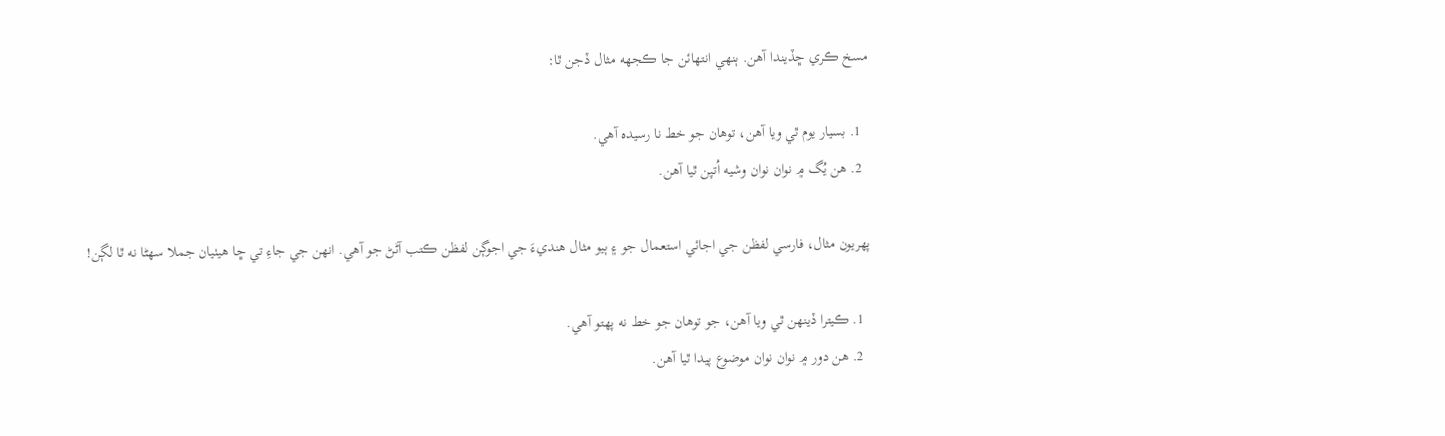مسخ ڪري ڇڏيندا آهن. ٻنهي انتهائن جا ڪجھه مثال ڏجن ٿا:

  1. بسيار يوم ٿي ويا آهن، توهان جو خط نا رسيده آهي.
  2. هن يُگ ۾ نوان نوان وشيه اُتپن ٿيا آهن.

پهريون مثال، فارسي لفظن جي اجائي استعمال جو ۽ ٻيو مثال هنديءَ جي اجوڳن لفظن ڪتب آڻڻ جو آهي. انهن جي جاءِ تي ڇا هيٺيان جملا سهڻا نه ٿا لڳن!

  1. ڪيترا ڏينهن ٿي ويا آهن، جو توهان جو خط نه پهتو آهي.
  2. هن دور ۾ نوان نوان موضوع پيدا ٿيا آهن.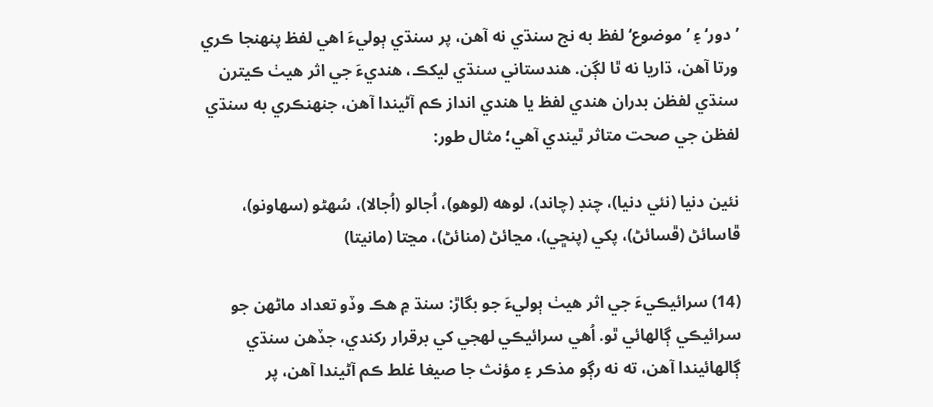’دور‘ ۽ ’موضوع‘ لفظ به نج سنڌي نه آهن، پر سنڌي ٻوليءَ اهي لفظ پنهنجا ڪري ورتا آهن، ڌاريا نه ٿا لڳن. هندستاني سنڌي ليکڪ، هنديءَ جي اثر هيٺ ڪيترن سنڌي لفظن بدران هندي لفظ يا هندي انداز ڪم آڻيندا آهن، جنهنڪري به سنڌي لفظن جي صحت متاثر ٿيندي آهي؛ مثال طور:

نئين دنيا (نئي دنيا)، چنڊ (چاند)، لوهه (لوهو)، اُجالو (اُجالا)، سُهڻو (سهاونو)، ڦاسائڻ (ڦسائڻ)، پکي (پنڇي)، مڃائڻ (منائڻ)، مڃتا (مانيتا)

(14) سرائيڪيءَ جي اثر هيٺ ٻوليءَ جو بگاڙ: سنڌ ۾ هڪ وڏو تعداد ماڻهن جو سرائيڪي ڳالهائي ٿو. اُهي سرائيڪي لهجي کي برقرار رکندي، جڏهن سنڌي ڳالهائيندا آهن، ته نه رڳو مذڪر ۽ مؤنث جا صيغا غلط ڪم آڻيندا آهن، پر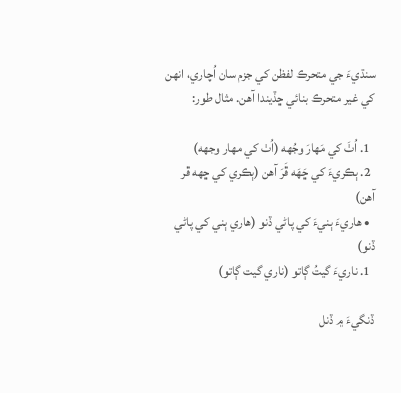سنڌيءَ جي متحرڪ لفظن کي جزم سان اُچاري، انهن کي غير متحرڪ بنائي ڇڏيندا آهن. مثال طور:

  1. اُٺَ کي مَهارَ وجُهه (اُٺ کي مهار وجهه)
  2. ٻڪريءَ کي ڇَهَه ڦَرَ آهن (ٻڪري کي ڇهه‌ ڦر آهن)
  • هاريءَ ٻنيءَ کي پاڻي ڏنو (هاري ٻني کي پاڻي ڏنو)
  1. ناريءَ گيتُ ڳاتو (ناري گيت ڳاتو)

ڏنگيءَ ۾ ڏنل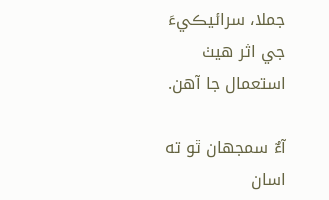جملا، سرائيڪيءَ جي اثر هيٺ استعمال جا آهن.

آءٌ سمجھان ٿو ته اسان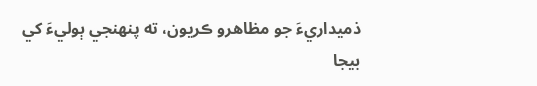ذميداريءَ جو مظاهرو ڪريون، ته پنهنجي ٻوليءَ کي بيجا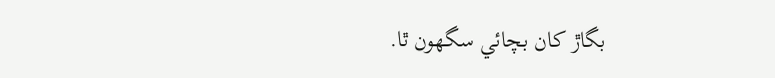بگاڙ کان بچائي سگهون ٿا.